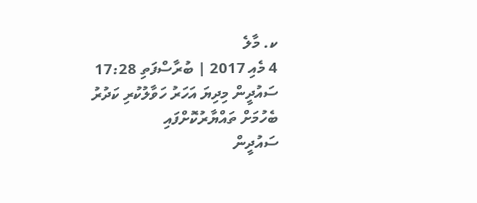ކ. މާލެ
4 މެއި 2017 | ބުރާސްފަތި 17:28
ސައުދީން މިދިޔަ އަހަރު ހަވާލުކުރި ކަދުރު ބެހުމަށް ތައްޔާރުކޮށްފައި
ސައުދީން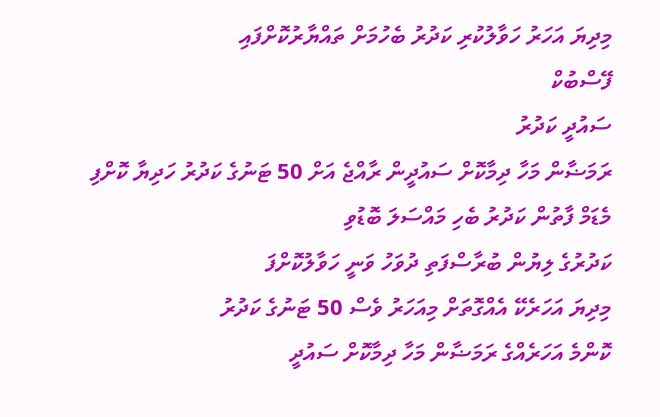މިދިޔަ އަހަރު ހަވާލުކުރި ކަދުރު ބެހުމަށް ތައްޔާރުކޮށްފައި
ފޭސްބުކް
ސައުދީ ކަދުރު
ރަމަޟާން މަހާ ދިމާކޮށް ސައުދީން ރާއްޖެ އަށް 50 ޓަނުގެ ކަދުރު ހަދިޔާ ކޮށްފި
މެޑަމް ފާތުން ކަދުރު ބެހި މައްސަލަ ބޮޑުވި
ކަދުރުގެ ލިޔުން ބުރާސްފަތި ދުވަހު ވަނީ ހަވާލުކޮށްފަ
މިދިޔަ އަހަރެކޭ އެއްގޮތަށް މިއަހަރު ވެސް 50 ޓަނުގެ ކަދުރު
ކޮންމެ އަހަރެއްގެ ރަމަޟާން މަހާ ދިމާކޮށް ސައުދީ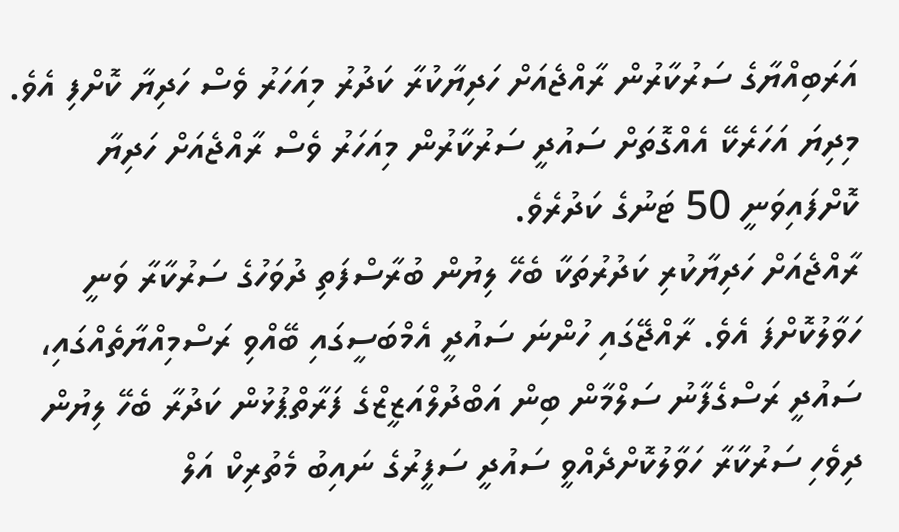އަރަބިއްޔާގެ ސަރުކާރުން ރާއްޖެއަށް ހަދިޔާކުރާ ކަދުރު މިއަހަރު ވެސް ހަދިޔާ ކޮށްފި އެވެ.
މިދިޔަ އަހަރެކޭ އެއްގޮތަށް ސައުދީ ސަރުކާރުން މިއަހަރު ވެސް ރާއްޖެއަށް ހަދިޔާ ކޮށްފައިވަނީ 50 ޓަނުގެ ކަދުރެވެ.
ރާއްޖެއަށް ހަދިޔާކުރި ކަދުރުތަކާ ބެހޭ ލިޔުން ބުރާސްފަތި ދުވަހުގެ ސަރުކާރާ ވަނީ ހަވާލުކޮށްފަ އެވެ. ރާއްޖޭގައި ހުންނަ ސައުދީ އެމްބަސީގައި ބޭއްވި ރަސްމިއްޔާތެއްގައި، ސައުދީ ރަސްގެފާނު ސަލްމާން ބިން އަބްދުލްއަޒީޒްގެ ފަރާތްޕުޅުން ކަދުރާ ބެހޭ ލިޔުން ދިވެހި ސަރުކާރާ ހަވާލުކޮށްދެއްވީ ސައުދީ ސަފީރުގެ ނައިބު މެތުރިކް އަލް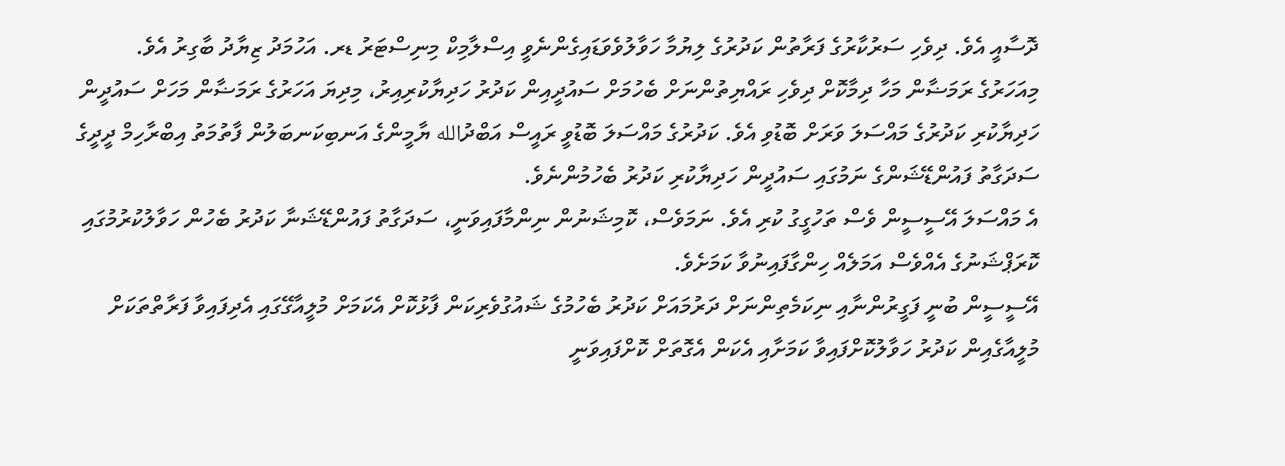ދޮސާއީ އެވެ. ދިވެހި ސަރުކާރުގެ ފަރާތުން ކަދުރުގެ ލިޔުމާ ހަވާލުވެވަޑައިގެންނެވީ އިސްލާމިކް މިނިސްޓަރު ޑރ. އަހުމަދު ޒިޔާދު ބާގިރު އެވެ.
މިއަހަރުގެ ރަމަޟާން މަހާ ދިމާކޮށް ދިވެހި ރައްޔިތުންނަށް ބެހުމަށް ސައުދީއިން ކަދުރު ހަދިޔާކުރިއިރު، މިދިޔަ އަހަރުގެ ރަމަޟާން މަހަށް ސައުދީން ހަދިޔާކުރި ކަދުރުގެ މައްސަލަ ވަރަށް ބޮޑުވި އެވެ. ކަދުރުގެ މައްސަލަ ބޮޑުވީ ރައީސް އަބްދުالله ޔާމީންގެ އަނބިކަނބަލުން ފާތުމަތު އިބްރާހިމް ދީދީގެ ސަދަގާތު ފައުންޑޭޝަންގެ ނަމުގައި ސައުދީން ހަދިޔާކުރި ކަދުރު ބެހުމުންނެވެ.
އެ މައްސަލަ އޭސީސީން ވެސް ތަހުގީގު ކުރި އެވެ. ނަމަވެސް، ކޮމިޝަނުން ނިންމާފައިވަނީ، ސަދަގާތު ފައުންޑޭޝަނާ ކަދުރު ބެހުން ހަވާލުކުރުމުގައި ކޮރަޕްޝަނުގެ އެއްވެސް އަމަލެއް ހިންގާފައިނުވާ ކަމަށެވެ.
އޭސީސީން ބުނީ ފަގީރުންނާއި ނިކަމެތިންނަށް ދަރުމައަށް ކަދުރު ބެހުމުގެ ޝައުގުވެރިކަން ފާޅުކޮށް އެކަމަށް މުލީއާގޭގައި އެދިފައިވާ ފަރާތްތަކަށް މުލީއާގެއިން ކަދުރު ހަވާލުކޮށްފައިވާ ކަމަށާއި އެކަން އެގޮތަށް ކޮށްފައިވަނީ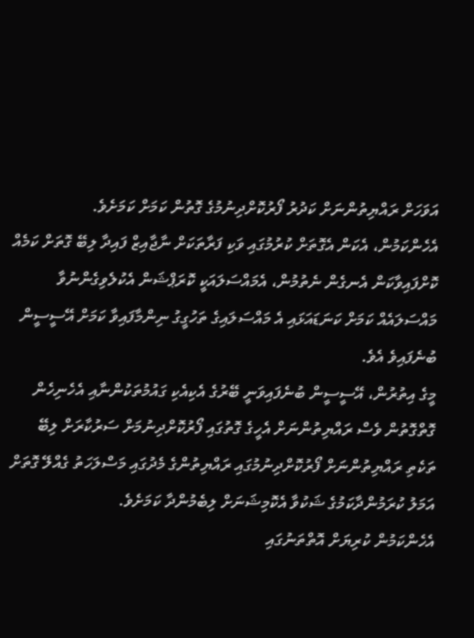އަވަހަށް ރައްޔިތުންނަށް ކަދުރު ފޯރުކޮށްދިނުމުގެ ގޮތުން ކަމަށް ކަމަށެވެ.
އެހެންކަމުން، އެކަން އެގޮތަށް ކުރުމުގައި ވަކި ފަރާތަކަށް ނާޖާއިޒް ފައިދާ ލިބޭ ގޮތަށް ކަމެއް ކޮށްފައިވާކަން އެނގެން ނެތުމުން، އެމައްސަލައަކީ ކޮރަޕްޝަން އެކުލެވިގެންނުވާ މައްސަލައެއް ކަމަށް ކަނަޑައަޅައި އެ މައްސަލައިގެ ތަހުގީގު ނިންމާފައިވާ ކަމަށް އޭސީސީން ބުނެފައިވެ އެވެ.
މީގެ އިތުރުން، އޭސީސީން ބުނެފައިވަނީ ބޭރުގެ އެކިއެކި ގައުމުތަކުންނާއި އެހެނިހެން ގޮތްގޮތުން ވެސް ރައްޔިތުންނަށް އެހީގެ ގޮތުގައި ފޯރުކޮށްދިނުމަށް ސަރުކާރަށް ލިބޭ ތަކެތި ރައްޔިތުންނަށް ފޯރުކޮށްދިނުމުގައި ރައްޔިތުންގެ މެދުގައި މަސްލަހަތު ގެއްލޭ ގޮތަށް އަމަލު ކުރަމުންދާކަމުގެ ޝަކުވާ އެކޮމިޝަނަށް ލިބެމުންދާ ކަމަށެވެ.
އެހެންކަމުން ކުރިޔަށް އޮތްތަނުގައި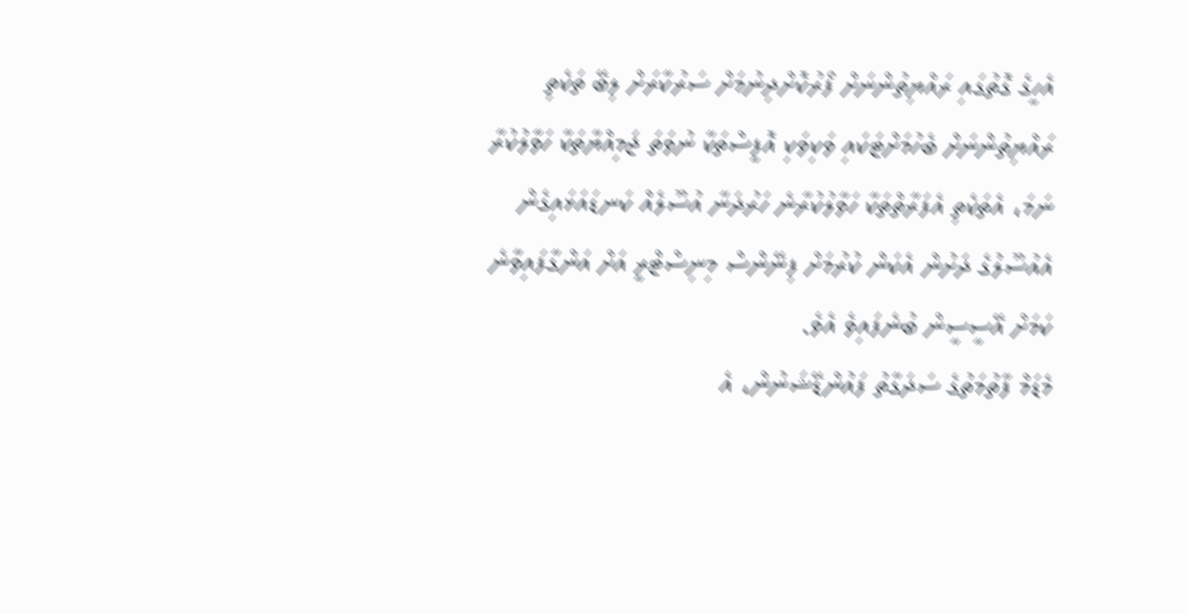އެހީގެ ގޮތުގައި ރައްޔިތުންނަށް ފޯރުކޮށްދިނުމަށް ސަރުކާރަށް ލިބޭ ތަކެތި ރައްޔިތުންނަށް ބެހުމަށްޓަކައި ވަކިވަކި އޮފީސްތަކާ ނުވަތަ ޖަމިއްޔާތަކާ ހަވާލުކުރާ ނަމަ، އެތަކެތި އެފަރާތްތަކާ ހަވާލުކުރާނެ ހަރުދަނާ އުސޫލެއް ކަނޑައަޅައިގެން އެއުސޫލުގެ ދަށުން އެކަން ކުރުމަށް ފިނޭންސް މިނިސްޓްރީ އަށް އަންގާފައިވާނެ ކަމަށް އޭސީސީން ބުނެފައިވެ އެވެ.
މެޑަމް ފާތުމަތުގެ ސަދަގާތު ފައުންޑޭޝަނުން، އެ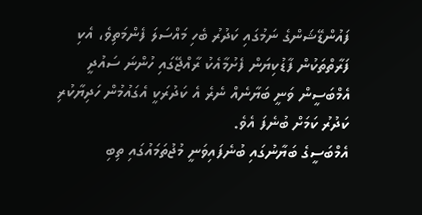ފައުންޑޭޝަންގެ ނަމުގައި ކަދުރު ބެހި މައްސަލަ ފެންމަތިވެ، އެކި ފަރާތްތަކުން ފާޑުކިޔަން ފެށުމާއެކު ރާއްޖޭގައި ހުންނަ ސައުދީ އެމްބަސީން ވަނީ ބަޔާނެއް ނެރެ އެ ކަދުރަކީ އެގައުމުން ހަދިޔާކުރި ކަދުރު ކަމަށް ބުނެފަ އެވެ.
އެމްބަސީގެ ބަޔާނުގައި ބުނެފައިވަނީ މުޖުތަމައުގައި ތިބި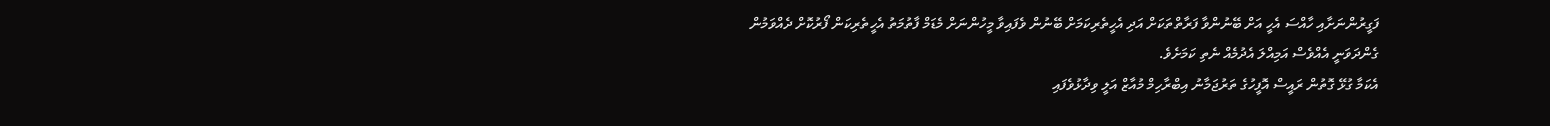ފަގީރުންނަށާއި ހާއްސަ އެހީ އަށް ބޭނުންވާ ފަރާތްތަކަށް އަދި އެހީތެރިކަމަށް ބޭނުން ވެފައިވާ މީހުންނަށް މެޑަމް ފާތުމަތު އެހީތެރިކަން ފޯރުކޮށް ދެއްވަމުން ގެންދަވަނީ އެއްވެސް އަމިއްލަ އެދުމެއް ނެތި ކަމަށެވެ.
އެކަމާ ގުޅޭ ގޮތުން ރައީސް އޮފީހުގެ ތަރުޖަމާނު އިބްރާހިމް މުއާޒް އަލީ ވިދާޅުވެފައި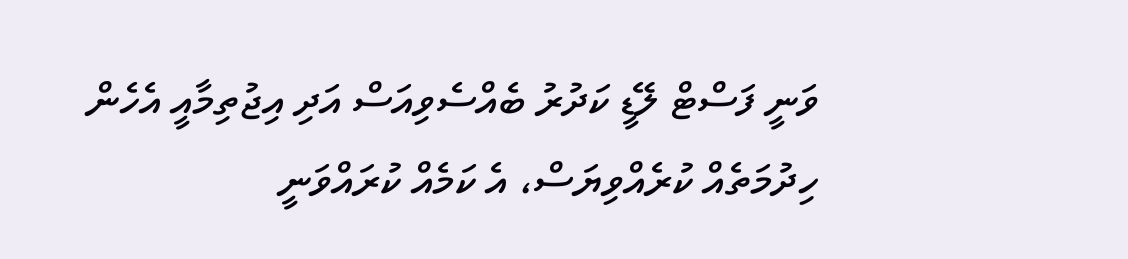ވަނީ ފަސްޓް ލޭޑީ ކަދުރު ބެއްސެވިއަސް އަދި އިޖުތިމާއީ އެހެން ހިދުމަތެއް ކުރެއްވިޔަސް، އެ ކަމެއް ކުރައްވަނީ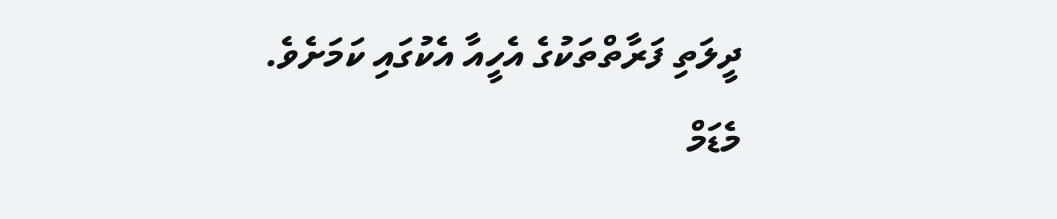ދީލަތި ފަރާތްތަކުގެ އެހީއާ އެކުގައި ކަމަށެވެ.
މެޑަމް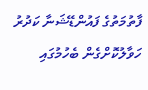ފާތުމަތުގެ ފައުންޑޭޝަނާ ކަދުރު ހަވާލުކޮށްގެން ބެހުމުގައި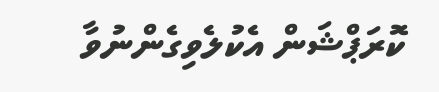ކޮރަޕްޝަން އެކުލެވިގެންނުވާ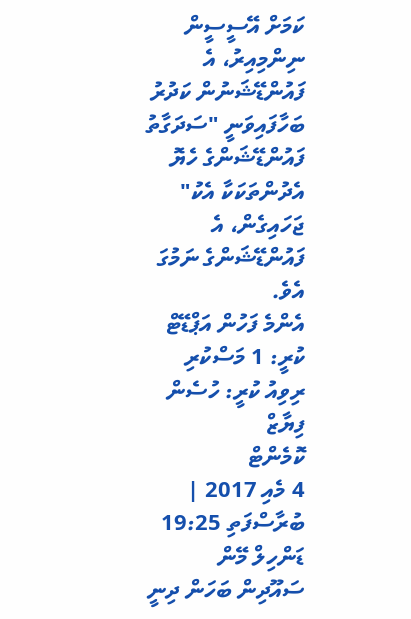ކަމަށް އޭސީސީން ނިންމިއިރު، އެ ފައުންޑޭޝަނުން ކަދުރު ބަހާފައިވަނީ "ސަދަގާތު ފައުންޑޭޝަންގެ ހެޔޮ އެދުންތަކަކާ އެކު" ޖަހައިގެން، އެ ފައުންޑޭޝަންގެ ނަމުގަ އެވެ.
އެންމެ ފަހުން އަޕްޑޭޓް ކުރީ: 1 މަސްކުރި
ރިވިއު ކުރީ: ހުސެން ފިޔާޒް
ކޮމެންޓް
4 މެއި 2017 | ބުރާސްފަތި 19:25
ޑަންހިލް މޭން
ސައޫދިން ބަހަން ދިނީ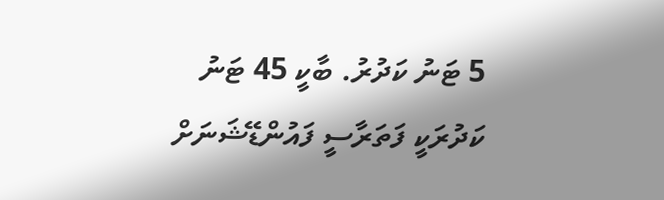5 ޓަނު ކަދުރު. ބާކީ 45 ޓަނު ކަދުރަކީ ފަތަރާސީ ފައުންޑޭޝަނަށް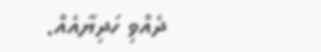ދެއްވި ހަދިޔާއެއް.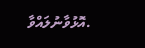.އޮޅުވާނުލައްވާ